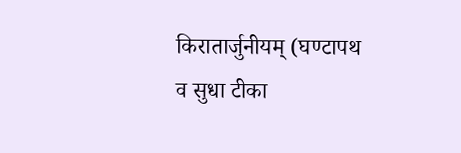किरातार्जुनीयम् (घण्टापथ व सुधा टीका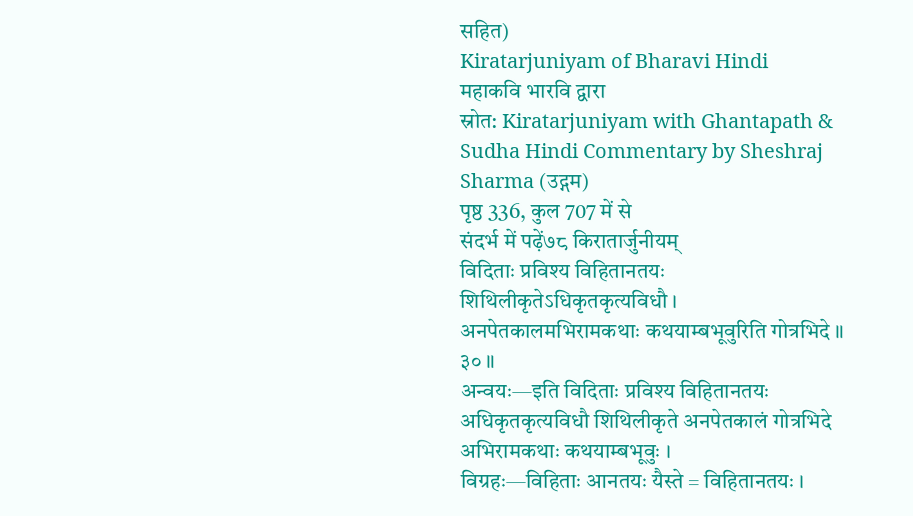सहित)
Kiratarjuniyam of Bharavi Hindi
महाकवि भारवि द्वारा
स्रोत: Kiratarjuniyam with Ghantapath & Sudha Hindi Commentary by Sheshraj Sharma (उद्गम)
पृष्ठ 336, कुल 707 में से
संदर्भ में पढ़ें७८ किरातार्जुनीयम्
विदिताः प्रविश्य विहितानतयः शिथिलीकृतेऽधिकृतकृत्यविधौ ।
अनपेतकालमभिरामकथाः कथयाम्बभूवुरिति गोत्रभिदे ॥ ३० ॥
अन्वयः—इति विदिताः प्रविश्य विहितानतयः अधिकृतकृत्यविधौ शिथिलीकृते अनपेतकालं गोत्रभिदे अभिरामकथाः कथयाम्बभूवुः ।
विग्रहः—विहिताः आनतयः यैस्ते = विहितानतयः ।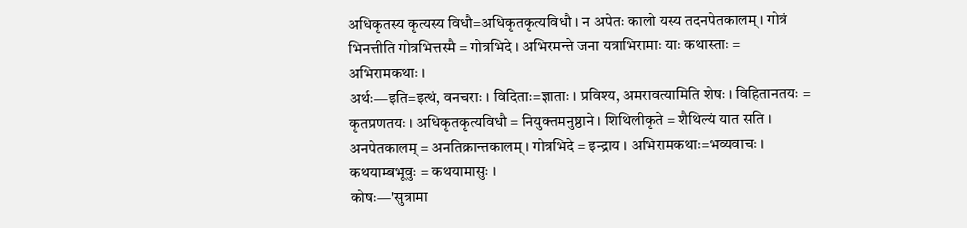अधिकृतस्य कृत्यस्य विधौ=अधिकृतकृत्यविधौ । न अपेतः कालो यस्य तदनपेतकालम् । गोत्रं भिनत्तीति गोत्रभित्तस्मै = गोत्रभिदे । अभिरमन्ते जना यत्राभिरामाः याः कथास्ताः = अभिरामकथाः ।
अर्थः—इति=इत्थं, वनचराः । विदिताः=ज्ञाताः । प्रविश्य, अमरावत्यामिति शेषः । विहितानतयः = कृतप्रणतयः । अधिकृतकृत्यविधौ = नियुक्तमनुष्ठाने । शिथिलीकृते = शैथिल्यं यात सति । अनपेतकालम् = अनतिक्रान्तकालम् । गोत्रभिदे = इन्द्राय । अभिरामकथाः=भव्यवाचः । कथयाम्बभूवुः = कथयामासुः ।
कोषः—'सुत्रामा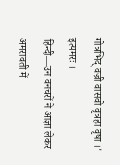गोत्रभिद् वज्री वासवो वृत्रहा वृषा ।' इत्यमरः ।
हिन्दी—उन वनचरों ने आज्ञा लेकर अमरावती में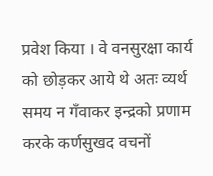प्रवेश किया । वे वनसुरक्षा कार्य को छोड़कर आये थे अतः व्यर्थ समय न गँवाकर इन्द्रको प्रणाम करके कर्णसुखद वचनों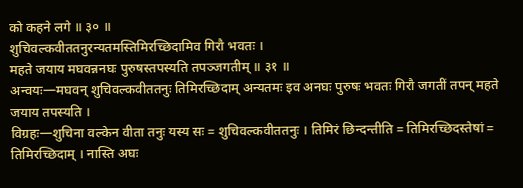को कहने लगे ॥ ३० ॥
शुचिवल्कवीततनुरन्यतमस्तिमिरच्छिदामिव गिरौ भवतः ।
महते जयाय मघवन्ननघः पुरुषस्तपस्यति तपञ्जगतीम् ॥ ३१ ॥
अन्वयः—मघवन् शुचिवल्कवीततनुः तिमिरच्छिदाम् अन्यतमः इव अनघः पुरुषः भवतः गिरौ जगतीं तपन् महते जयाय तपस्यति ।
विग्रहः—शुचिना वल्केन वीता तनुः यस्य सः = शुचिवल्कवीततनुः । तिमिरं छिन्दन्तीति = तिमिरच्छिदस्तेषां = तिमिरच्छिदाम् । नास्ति अघः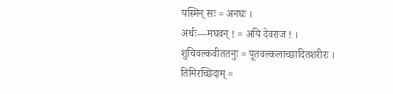यस्मिन् सः = अनघः ।
अर्थः—मघवन् ! = अयि देवराज ! । शुचिवल्कवीततनुः = पूतवल्कलाच्छादितशरीरः । तिमिरच्छिदाम् =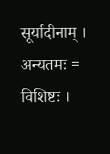सूर्यादीनाम् । अन्यतमः = विशिष्टः ।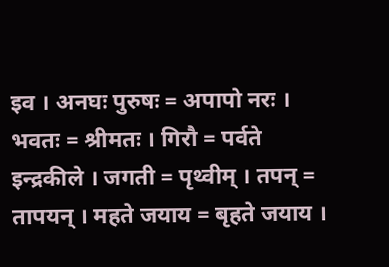इव । अनघः पुरुषः = अपापो नरः । भवतः = श्रीमतः । गिरौ = पर्वते इन्द्रकीले । जगती = पृथ्वीम् । तपन् = तापयन् । महते जयाय = बृहते जयाय ।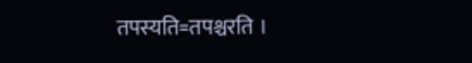तपस्यति=तपश्चरति ।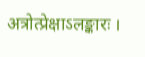अत्रोत्प्रेक्षाऽलङ्कारः ।